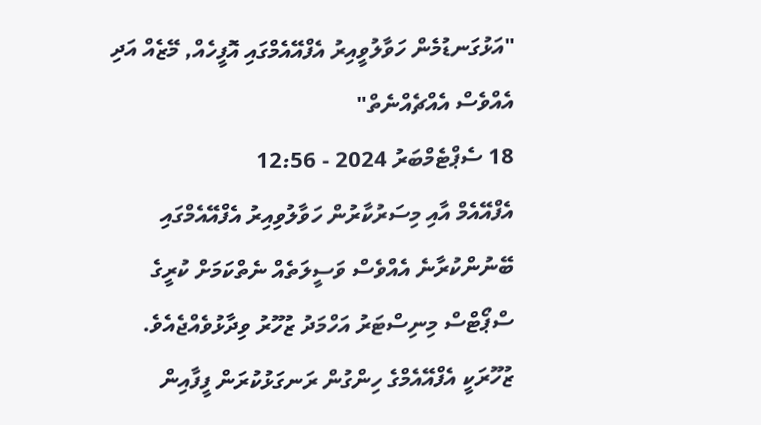"އަޅުގަނޑުމެން ހަވާލުވީއިރު އެފްއޭއެމްގައި އޮފީހެއް, މޭޒެއް އަދި އެއްވެސް އެއްޗެއްނެތް"
18 ސެޕްޓެމްބަރު 2024 - 12:56
އެފްއޭއެމް އާއި މިސަރުކާރުން ހަވާލުވިއިރު އެފްއޭއެމްގައި ބޭނުންކުރާނެ އެއްވެސް ވަސީލަތެއް ނެތްކަމަށް ކުރީގެ ސްޕޯޓްސް މިނިސްޓަރު އަހްމަދު ޒުހޫރު ވިދާޅުވެއްޖެއެވެ.
ޒުހޫރަކީ އެފްއޭއެމްގެ ހިންގުން ރަނގަޅުކުރަން ފީފާއިން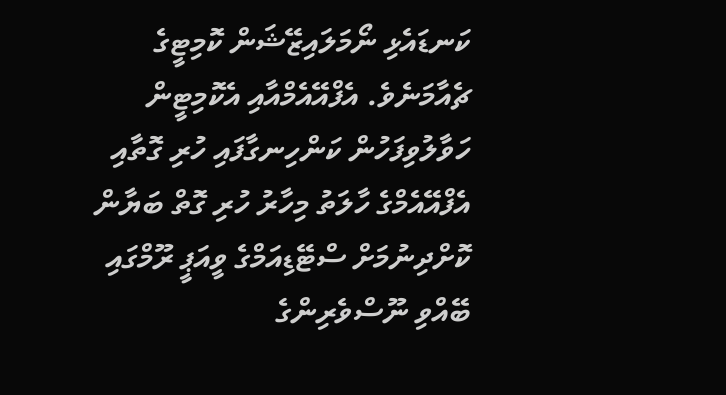ކަނޑައެޅި ނޯމަލައިޒޭޝަން ކޮމިޓީގެ ޗެއާމަނެވެ. އެފްއޭއެމްއާއި އެކޮމިޓީން ހަވާލުވިފަހުން ކަންހިނގާފައި ހުރި ގޮތާއި އެފްއޭއެމްގެ ހާލަތު މިހާރު ހުރި ގޮތް ބަޔާން ކޮށްދިނުމަށް ސްޓޭޑިއަމްގެ ވީއަޕީ ރޫމްގައި ބޭއްވި ނޫސްވެރިންގެ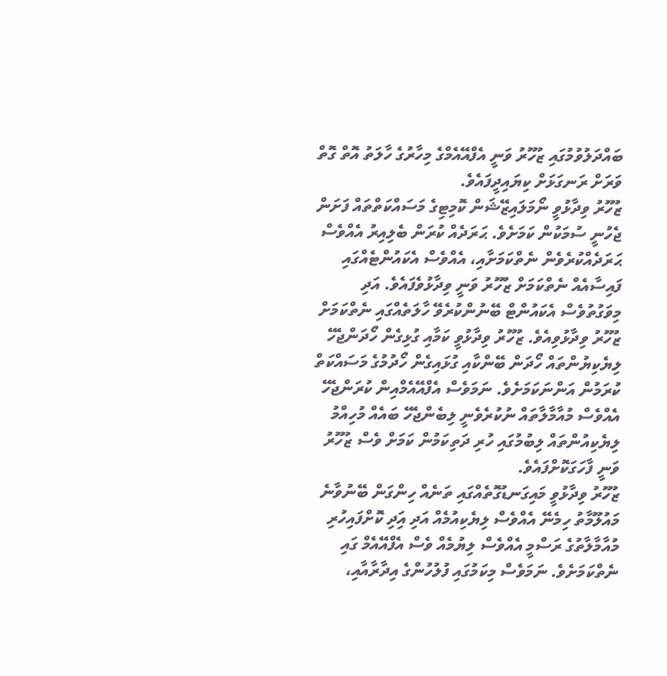ބައްދަލުވުމުގައި ޒުހޫރު ވަނީ އެފްއޭއެމްގެ މިހާރުގެ ހާލަތު އޮތް ގޮތް ވަރަށް ރަނގަޅަށް ކިޔައިދީފައެވެ.
ޒުހޫރު ވިދާޅުވީ ނޯމަލައިޒޭޝަން ކޮމިޓިގެ މަސައްކަތްތައް ފަށަން ޖެހުނީ ސުމަކުން ކަމަށެވެ. ޙަރަދެއް ކުރަން ބެލިއިރު އެއްވެސް ޙަރަދެއްކުރެވެން ނެތްކަމަށާއި، އެއްވެސް އެކައުންޓެއްގައި ފައިސާއެއް ނެތްކަމަށް ޒުހޫރު ވަނީ ވިދާޅުވެފައެވެ. އަދި މިވަގުތުވެސް އެކައުންޓް ބޭނުންކުރެވޭ ހާލަތެއްގައި ނެތްކަމަށް ޒުހޫރު ވިދާޅުވިއެވެ. ޒުހޫރު ވިދާޅުވީ ކަމާއި ގުޅިގެން ހޯދަންޖެހޭ ލިޔެކިޔުންތައް ހޯދަން ބޭންކާއި ގުޅައިގެން ހޯދުމުގެ މަސައްކަތް ކުރަމުން އަންނަކަމަށެވެ. ނަމަވެސް އެފްއޭއެމްއިން ކުރަންޖެހޭ އެއްވެސް މުއާމާލާތައް ނުކުރެވެނީ ލިބެންޖެހޭ ބައެއް މުހިއްމު ލިޔެކިއުންތައް ލިބުމުގައި ހުރި ދަތިކަމުން ކަމަށް ވެސް ޒުހޫރު ވަނީ ފާހަގަކޮށްފައެވެ.
ޒުހޫރު ވިދާޅުވީ މައިގަނޑުގޮތެއްގައި ތަނެއް ހިންގަން ބޭނުވާނެ މައުލޫމާތު ހިމެނޭ އެއްވެސް ލިޔެކިއުމެއް އަދި އަިދި ކޮށްފައިހުރި މުއާމާލާތުގެ ރަސްމީ އެއްވެސް ލިޔުމެއް ވެސް އެފްއޭއެމް ގައި ނެތްކަމަށެވެ. ނަމަވެސް މިކަމުގައި ފުލުހުންގެ އިދާރާއާއި،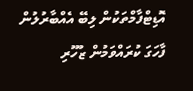އޮޑިޓްފާމްތަކުން ލިބޭ އެއްބާރުލުން ފާހަގަ ކުރައްވަމުން ޒުހޫރި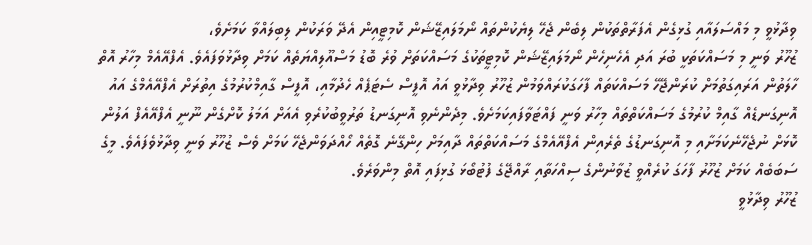ވިދާޅުވީ މި މައްސަލައާއި ގުޅިގެން އެފަރާތްތަކުން ލިބެން ޖެހޭ ލިޔެކުންތައް ނޯމަލައިޒޭޝަން ކޮމިޓީއިން އެދޭ ވަރަކުން ލިބިލައްވާ ކަމަށެވެ،
ޒުހޫރު ވަނީ މި މަސައްކަތަކީ ބުރަ އަދި އެހެނިހެން ނޯމަލައިޒޭޝަން ކޮމިޓީތަކުގެ މަސައްކަތަށް ވުރެ ބޮޑު މަސްއޫލިއްޔަތެއް ކަމަށް ވިދާޅުވަފައެވެ. އެފްއޭއެމް މިހާރު އޮތް ހާލަތުން އަރައިގަތުމަށް ކުރަންޖޭހޭ މަސައްކަތައް ފާހަގަކުރައްވަމުން ޒުހޫރު ވިދާޅުވީ އައު އޮފީސް ސެޓަޕެއް ހެދުމާއި، އޮފީސް ގާއިމްކުރުމުގެ އިތުރަށް އެފްއޭއެމްގެ އައު އޮނިގަނޑެއް ގާއިމް ކުރުމުގެ މަސައްކަތްތައް މިހާރު ވަނީ ފައްޓަވާފައިކަމަށެވެ. މިދެންނެވި އޮނިގަނޑު ތަރުވީބުކުރެވި އެއަށް އަމަލު ކޮށްގެން ނޫނީ އެފްއޭއެފް އަލުން ކޮޅަށް ނުޖެހޭނެކަމަށާއި މި އޮނިގަނޑުގެ ތެރެއިން އެފްއޭއެމްގެ މަސައްކަތްތައް ދާއިމަށް ހިންގޭނެ ގޮތެއް ހޯއްދަވަންޖެހޭ ކަމަށް ވެސް ޒުހޫރު ވަނީ ވިދާޅުވެފައެވެ. މީގެ ސަބަބެއް ކަމަށް ޒުހޫރު ފާހަގަ ކުރެއްވީ ޒުވާނުންގެ ސިއްހަތާއި ރާއްޖޭގެ ފުޓުބޯޅަ ގުޅިފައި އޮތް މިންވަރެވެ.
ޒުހޫރު ވިދާޅުވީ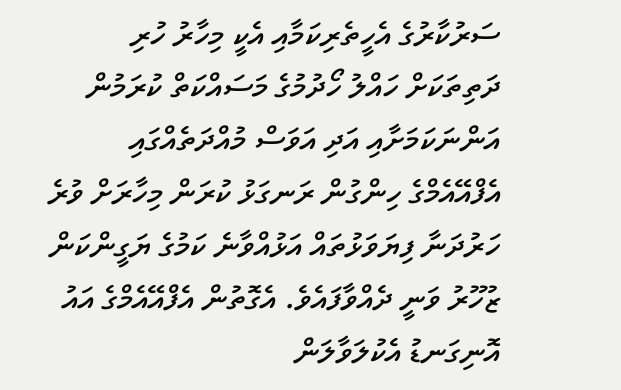ސަރުކާރުގެ އެހީތެރިކަމާއި އެކީ މިހާރު ހުރި ދަތިތަކަށް ހައްލު ހޯދުމުގެ މަސައްކަތް ކުރަމުން އަންނަކަމަށާއި އަދި އަވަސް މުއްދަތެއްގައި އެފްއޭއެމްގެ ހިންގުން ރަނގަޅު ކުރަން މިހާރަށް ވުރެ ހަރުދަނާ ފިޔަވަޅުތައް އަޅުއްވާނެ ކަމުގެ ޔަގީންކަން ޒުހޫރު ވަނީ ދެއްވާފައެވެ. އެގޮތުން އެފްއޭއެމްގެ އައު އޮނިގަނޑު އެކުލަވާލަން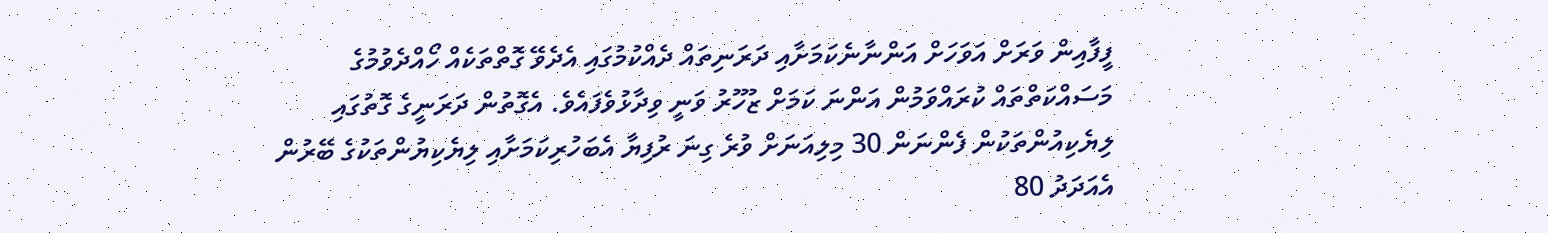ފީފާއިން ވަރަށް އަވަހަށް އަންނާނެކަމަށާއި ދަރަނިތައް ދެއްކުމުގައި އެދެވޭ ގޮތްތަކެއް ހޯއްދެވުމުގެ މަސައްކަތްތައް ކުރައްވަމުން އަންނަ ކަމަށް ޒުހޫރު ވަނީ ވިދާޅުވެފައެވެ. އެގޮތުން ދަރަނީގެ ގޮތުގައި ލިޔެކިއުންތަކުން ފެންނަން 30 މިލިއަނަށް ވުރެ ގިނަ ރުފިޔާ އެބަހުރިކަމަށާއި ލިޔެކިޔުންތަކުގެ ބޭރުން އެއަދަދު 80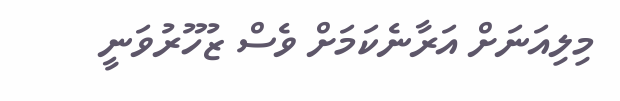މިލިއަނަށް އަރާނެކަމަށް ވެސް ޒުހޫރުވަނީ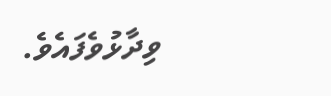ވިދާޅުވެފައެވެ.